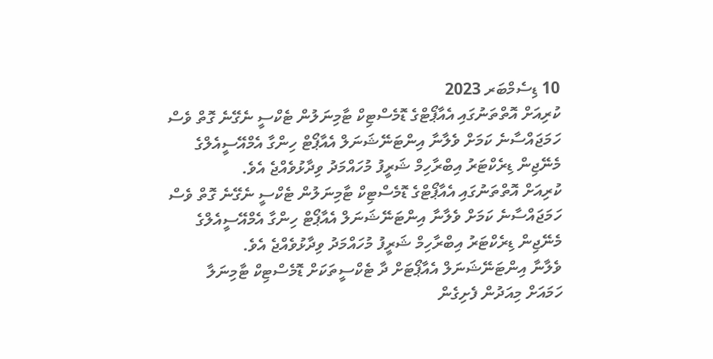10 ޑިސެމްބަރ 2023
ކުރިއަށް އޮތްތަނުގައި އެއާޕޯޓްގެ ޑޮމެސްޓިކް ޓާމިނަލުން ޓެކްސީ ނެގޭނެ ގޮތް ވެސް ހަމަޖައްސާނެ ކަމަށް ވެލާނާ އިންޓަނޭޝަނަލް އެއާޕޯޓް ހިންގާ އެމްއޭސީއެލްގެ މެނޭޖިން ޑިރެކްޓަރު އިބްރާހިމް ޝަރީފު މުހައްމަދު ވިދާޅުވެއްޖެ އެވެ.
ކުރިއަށް އޮތްތަނުގައި އެއާޕޯޓްގެ ޑޮމެސްޓިކް ޓާމިނަލުން ޓެކްސީ ނެގޭނެ ގޮތް ވެސް ހަމަޖައްސާނެ ކަމަށް ވެލާނާ އިންޓަނޭޝަނަލް އެއާޕޯޓް ހިންގާ އެމްއޭސީއެލްގެ މެނޭޖިން ޑިރެކްޓަރު އިބްރާހިމް ޝަރީފު މުހައްމަދު ވިދާޅުވެއްޖެ އެވެ.
ވެލާނާ އިންޓަނޭޝަނަލް އެއާޕޯޓަށް ދާ ޓެކްސީތަކަށް ޑޮމެސްޓިކް ޓާމިނަލާ ހަމައަށް މިއަދުން ފެށިގެން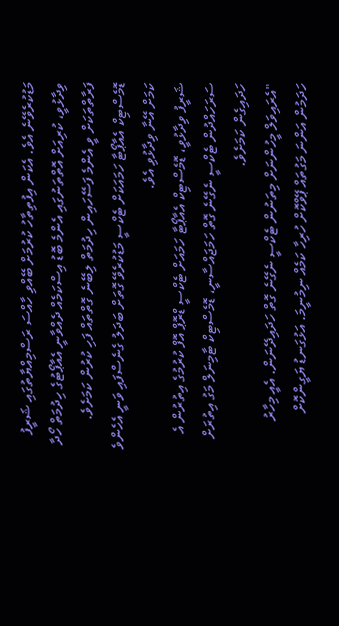މަޑުކުރެވޭނެ އެވެ. އެކަން އިފުތިތާހު ކުރުމަށް ބޭއްވި ހާއްސަ ރަސްމިއްޔާތުގައި ޝަރީފު ވިދާޅުވީ، ކުރިއަށް އޮތްތަނުގައި އެންމެ ބޮޑު އިސްކަމެއް ދެއްވާނީ އެއާޕޯޓުގެ ހިދުމަތް ހޯދާ ފަރާތްތަކަށް ވީ އެންމެ ފަސޭހައިން ހިދުމަތް ލިބޭނެ ގޮތްތައް ފަހި ކުރުން ކަމަށެވެ. ޑޮމެސްޓިކް އެއާޕޯޓާ ހަމައަކަށް ޓެކްސީ މަޑުކުރެވޭ ގޮތަށް ބަދަލު ގެނެސްފައި ވަނީ އެހެންވެ ކަމަށް އޭނާ ވިދާޅުވި އެވެ.
ޝަރީފު ވިދާޅުވީ، ޑޮމެސްޓިކް އެއާޕޯޓާ ހަމައަށް ޓެކްސީ ޑްރޮޕް އޮފް ކުރުމުގެ އިތުރުން އެ ސަރަހައްދުން ޓެކްސީ ނެގޭނެ ގޮތް ހަމަޖައްސާނީ، ޑޮމެސްޓިކް ޓާމިނަލް މަގު އިތުރަށް ހަދައިގެން ކަމަށެވެ.
"އެރައިވަލް މީހުންނަށް މިތަނުން ޓެކްސީ ނެގޭނެ ގޮތް ހަދައިދޭނަން. އެއީ މިހާރު ހަދަމުން އަންނަ މަގުތައް ޕޭވްކޮށް ހުރިހާ ކަމެއް ނިމުނީމަ. އަޅުގަނޑު ޔަގީންކޮށް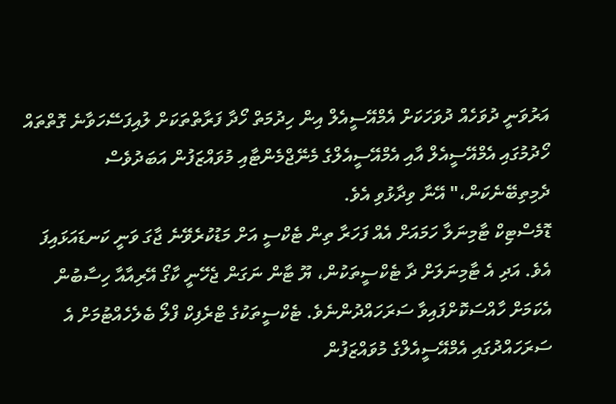އަރުވަނީ ދުވަހެއް ދުވަހަކަށް އެމްއޭސީއެލް އިން ހިދުމަތް ހޯދާ ފަރާތްތަކަށް ލުއިފަސޭހަވާނެ ގޮތްތައް ހޯދުމުގައި އެމްއޭސީއެލް އާއި އެމްއޭސީއެލްގެ މެނޭޖްމެންޓާއި މުވައްޒަފުން އަބަދުވެސް ދެމިތިބޭނެކަން،" އޭނާ ވިދާޅުވި އެވެ.
ޑޮމެސްޓިކް ޓާމިނަލާ ހަމައަށް އެއް ފަހަރާ ތިން ޓެކްސީ އަށް މަޑުކުރެވޭނެ ޖާގަ ވަނީ ކަނޑައަޅައިފަ އެވެ. އަދި އެ ޓާމިނަލަށް ދާ ޓެކްސީތަކުން، ޔޫ ޓާން ނަގަން ޖެހޭނީ ކާގޯ އޭރިއާއާ ހިސާބުން އެކަމަށް ހާއްސަކޮށްފައިވާ ސަރަހައްދުންނެވެ. ޓެކްސީތަކުގެ ޓްރެފިކް ފްލޯ ބެލެހެއްޓުމަށް އެ ސަރަހައްދުގައި އެމްއޭސީއެލްގެ މުވައްޒަފުން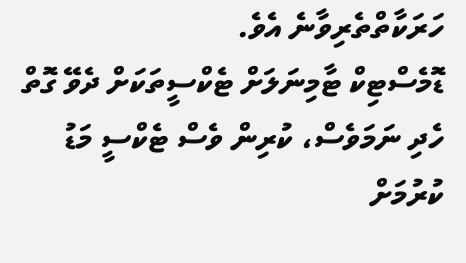ހަރަކާތްތެރިވާނެ އެވެ.
ޑޮމެސްޓިކް ޓާމިނަލަށް ޓެކްސީތަކަށް ދެވޭ ގޮތް ހެދި ނަމަވެސް، ކުރިން ވެސް ޓެކްސީ މަޑު ކުރުމަށް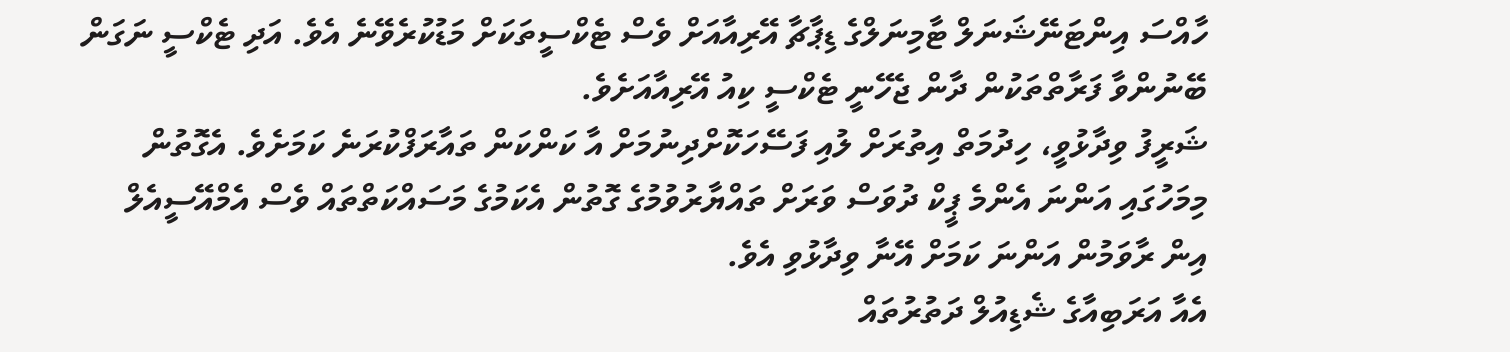ހާއްސަ އިންޓަނޭޝަނަލް ޓާމިނަލްގެ ޑިޕާޗާ އޭރިއާއަށް ވެސް ޓެކްސީތަކަށް މަޑުކުރެވޭނެ އެވެ. އަދި ޓެކްސީ ނަގަން ބޭނުންވާ ފަރާތްތަކުން ދާން ޖެހޭނީ ޓެކްސީ ކިއު އޭރިއާއަށެވެ.
ޝަރީފު ވިދާޅުވީ، ހިދުމަތް އިތުރަށް ލުއި ފަސޭހަކޮށްދިނުމަށް އާ ކަންކަން ތައާރަފްކުރަނެ ކަމަށެވެ. އެގޮތުން މިމަހުގައި އަންނަ އެންމެ ޕީކް ދުވަސް ވަރަށް ތައްޔާރުވުމުގެ ގޮތުން އެކަމުގެ މަސައްކަތްތައް ވެސް އެމްއޭސީއެލް އިން ރާވަމުން އަންނަ ކަމަށް އޭނާ ވިދާޅުވި އެވެ.
އެއާ އަރަބިއާގެ ޝެޑިއުލް ދަތުރުތައް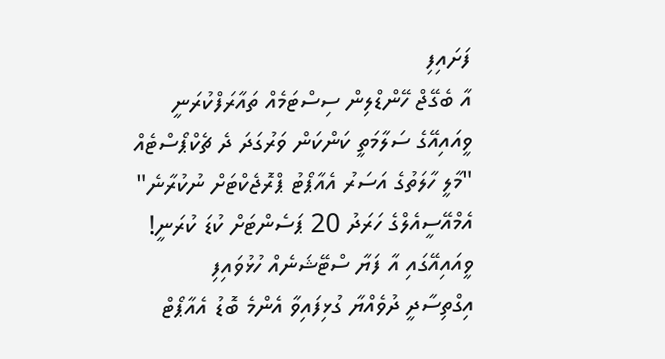ފަށައިފި
އާ ބެގޭޖް ހޭންޑްލިން ސިސްޓަމެއް ތައާރަފްކުރަނީ
ވީއައިއޭގެ ސަލާމަތީ ކަންކަން ވަރުގަދަ ދެ ޗެކްޕޯސްޓެއް
"މާލީ ހާލަތުގެ އަސަރު އެއާޕޯޓު ޕްރޮޖެކްޓަށް ނުކުރާނެ"
އެމްއޭސީއެލްގެ ހަރަދު 20 ޕަސެންޓަށް ކުޑަ ކުރަނީ!
ވީއައިއޭގައި އާ ފަޔާ ސްޓޭޝަނެއް ހުޅުވައިފި
އިގްތިސާދީ ދުވެއްޔާ ގުޅިފައިވާ އެންމެ ބޮޑު އެއާޕޯޓް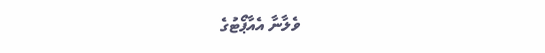ވެލާނާ އެއާޕޯޓުގެ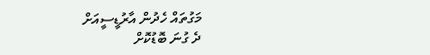މަގުތައް ހެދުން އާރުޑީސީއަށް
ދެ ގުނަ ބޮޑުކޮށް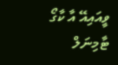ވީއައިއޭ އާ ކާގޯ ޓާމިނަލް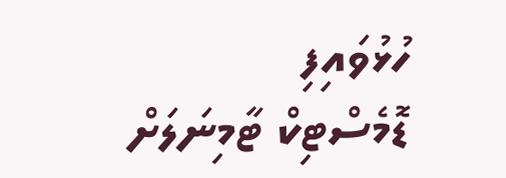ހުޅުވައިފި
ޑޮމެސްޓިކް ޓާމިނަލަށް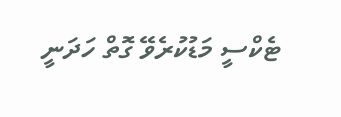ޓެކްސީ މަޑުކުރެވޭ ގޮތް ހަދަނީ